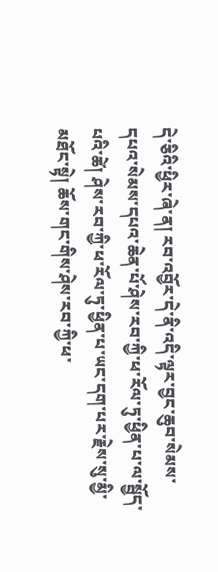དེ་ཅིའི་ཕྱིར་ཞེ་ན། རབ་འབྱོར་དེ་ནི་འདི་ལྟར་བྱང་ཆུབ་སེམས་དཔའ་སེམས་དཔའ་ཆེན་པོ་ཤེས་རབ་ཀྱི་ཕ་རོལ་ཏུ་ཕྱིན་པ་ལ་སྦྱོད་པའི་ཚེ། ཤེས་རབ་ཀྱི་ཕ་རོལ་ཏུ་ཕྱིན་པ་ཡང་དག་པར་རྗེས་སུ་མྱི་མཐོང་སྟེ། ཆོས་གང་གིས་ཤེས་རབ་ཀྱི་ཕ་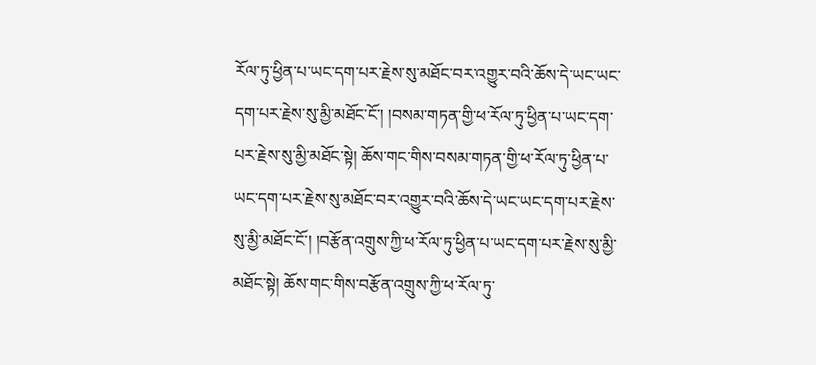རོལ་ཏུ་ཕྱིན་པ་ཡང་དག་པར་རྗེས་སུ་མཐོང་བར་འགྱུར་བའི་ཆོས་དེ་ཡང་ཡང་དག་པར་རྗེས་སུ་མྱི་མཐོང་ངོ་། །བསམ་གཏན་གྱི་ཕ་རོལ་ཏུ་ཕྱིན་པ་ཡང་དག་པར་རྗེས་སུ་མྱི་མཐོང་སྟེ། ཆོས་གང་གིས་བསམ་གཏན་གྱི་ཕ་རོལ་ཏུ་ཕྱིན་པ་ཡང་དག་པར་རྗེས་སུ་མཐོང་བར་འགྱུར་བའི་ཆོས་དེ་ཡང་ཡང་དག་པར་རྗེས་སུ་མྱི་མཐོང་ངོ་། །བརྩོན་འགྲུས་ཀྱི་ཕ་རོལ་ཏུ་ཕྱིན་པ་ཡང་དག་པར་རྗེས་སུ་མྱི་མཐོང་སྟེ། ཆོས་གང་གིས་བརྩོན་འགྲུས་ཀྱི་ཕ་རོལ་ཏུ་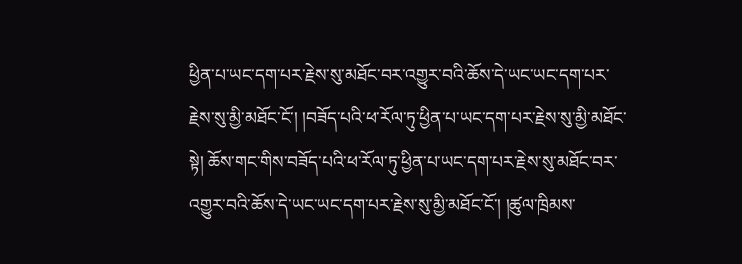ཕྱིན་པ་ཡང་དག་པར་རྗེས་སུ་མཐོང་བར་འགྱུར་བའི་ཆོས་དེ་ཡང་ཡང་དག་པར་རྗེས་སུ་མྱི་མཐོང་ངོ་། །བཟོད་པའི་ཕ་རོལ་ཏུ་ཕྱིན་པ་ཡང་དག་པར་རྗེས་སུ་མྱི་མཐོང་སྟེ། ཆོས་གང་གིས་བཟོད་པའི་ཕ་རོལ་ཏུ་ཕྱིན་པ་ཡང་དག་པར་རྗེས་སུ་མཐོང་བར་འགྱུར་བའི་ཆོས་དེ་ཡང་ཡང་དག་པར་རྗེས་སུ་མྱི་མཐོང་ངོ་། །ཚུལ་ཁྲིམས་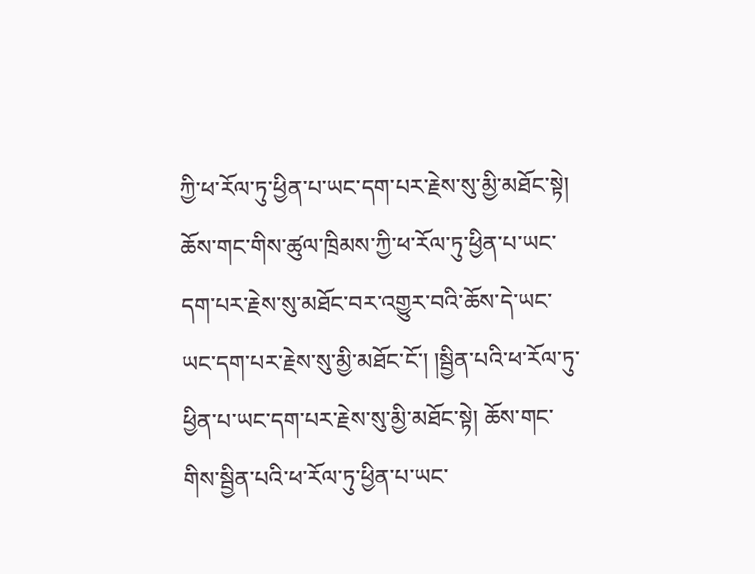ཀྱི་ཕ་རོལ་ཏུ་ཕྱིན་པ་ཡང་དག་པར་རྗེས་སུ་མྱི་མཐོང་སྟེ། ཆོས་གང་གིས་ཚུལ་ཁྲིམས་ཀྱི་ཕ་རོལ་ཏུ་ཕྱིན་པ་ཡང་དག་པར་རྗེས་སུ་མཐོང་བར་འགྱུར་བའི་ཆོས་དེ་ཡང་ཡང་དག་པར་རྗེས་སུ་མྱི་མཐོང་ངོ་། །སྦྱིན་པའི་ཕ་རོལ་ཏུ་ཕྱིན་པ་ཡང་དག་པར་རྗེས་སུ་མྱི་མཐོང་སྟེ། ཆོས་གང་གིས་སྦྱིན་པའི་ཕ་རོལ་ཏུ་ཕྱིན་པ་ཡང་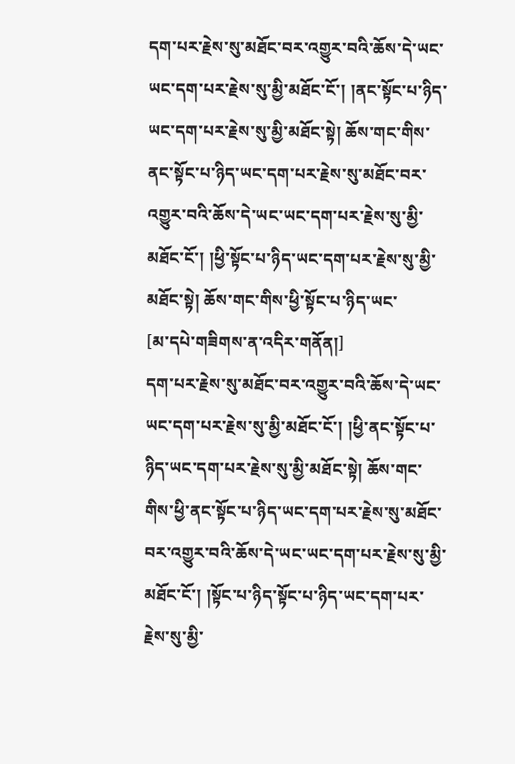དག་པར་རྗེས་སུ་མཐོང་བར་འགྱུར་བའི་ཆོས་དེ་ཡང་ཡང་དག་པར་རྗེས་སུ་མྱི་མཐོང་ངོ་། །ནང་སྟོང་པ་ཉིད་ཡང་དག་པར་རྗེས་སུ་མྱི་མཐོང་སྟེ། ཆོས་གང་གིས་ནང་སྟོང་པ་ཉིད་ཡང་དག་པར་རྗེས་སུ་མཐོང་བར་འགྱུར་བའི་ཆོས་དེ་ཡང་ཡང་དག་པར་རྗེས་སུ་མྱི་མཐོང་ངོ་། །ཕྱི་སྟོང་པ་ཉིད་ཡང་དག་པར་རྗེས་སུ་མྱི་མཐོང་སྟེ། ཆོས་གང་གིས་ཕྱི་སྟོང་པ་ཉིད་ཡང་
[མ་དཔེ་གཟིགས་ན་འདིར་གནོན།]
དག་པར་རྗེས་སུ་མཐོང་བར་འགྱུར་བའི་ཆོས་དེ་ཡང་ཡང་དག་པར་རྗེས་སུ་མྱི་མཐོང་ངོ་། །ཕྱི་ནང་སྟོང་པ་ཉིད་ཡང་དག་པར་རྗེས་སུ་མྱི་མཐོང་སྟེ། ཆོས་གང་གིས་ཕྱི་ནང་སྟོང་པ་ཉིད་ཡང་དག་པར་རྗེས་སུ་མཐོང་བར་འགྱུར་བའི་ཆོས་དེ་ཡང་ཡང་དག་པར་རྗེས་སུ་མྱི་མཐོང་ངོ་། །སྟོང་པ་ཉིད་སྟོང་པ་ཉིད་ཡང་དག་པར་རྗེས་སུ་མྱི་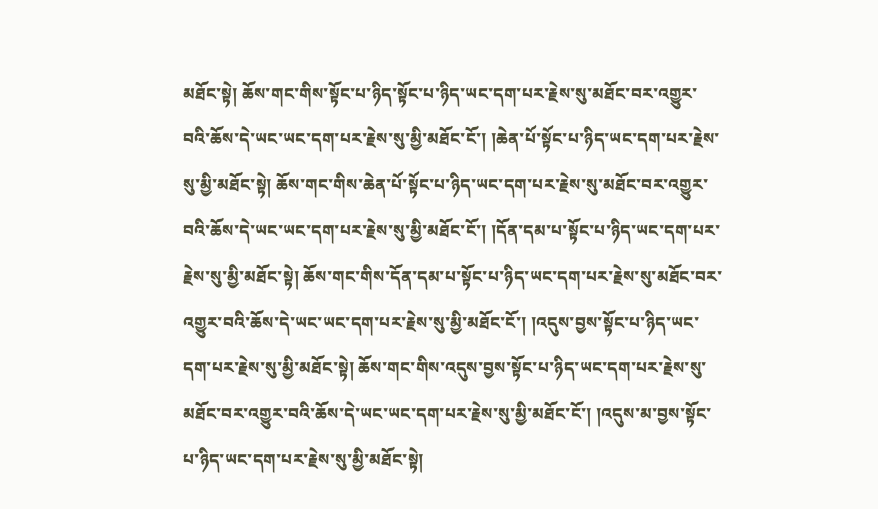མཐོང་སྟེ། ཆོས་གང་གིས་སྟོང་པ་ཉིད་སྟོང་པ་ཉིད་ཡང་དག་པར་རྗེས་སུ་མཐོང་བར་འགྱུར་བའི་ཆོས་དེ་ཡང་ཡང་དག་པར་རྗེས་སུ་མྱི་མཐོང་ངོ་། །ཆེན་པོ་སྟོང་པ་ཉིད་ཡང་དག་པར་རྗེས་སུ་མྱི་མཐོང་སྟེ། ཆོས་གང་གིས་ཆེན་པོ་སྟོང་པ་ཉིད་ཡང་དག་པར་རྗེས་སུ་མཐོང་བར་འགྱུར་བའི་ཆོས་དེ་ཡང་ཡང་དག་པར་རྗེས་སུ་མྱི་མཐོང་ངོ་། །དོན་དམ་པ་སྟོང་པ་ཉིད་ཡང་དག་པར་རྗེས་སུ་མྱི་མཐོང་སྟེ། ཆོས་གང་གིས་དོན་དམ་པ་སྟོང་པ་ཉིད་ཡང་དག་པར་རྗེས་སུ་མཐོང་བར་འགྱུར་བའི་ཆོས་དེ་ཡང་ཡང་དག་པར་རྗེས་སུ་མྱི་མཐོང་ངོ་། །འདུས་བྱས་སྟོང་པ་ཉིད་ཡང་དག་པར་རྗེས་སུ་མྱི་མཐོང་སྟེ། ཆོས་གང་གིས་འདུས་བྱས་སྟོང་པ་ཉིད་ཡང་དག་པར་རྗེས་སུ་མཐོང་བར་འགྱུར་བའི་ཆོས་དེ་ཡང་ཡང་དག་པར་རྗེས་སུ་མྱི་མཐོང་ངོ་། །འདུས་མ་བྱས་སྟོང་པ་ཉིད་ཡང་དག་པར་རྗེས་སུ་མྱི་མཐོང་སྟེ།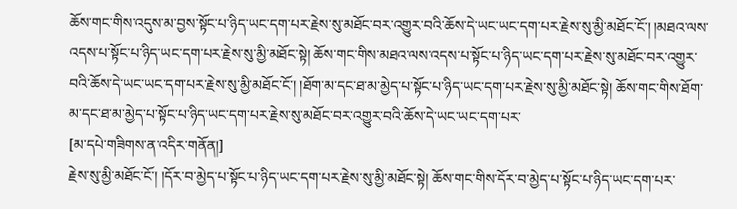ཆོས་གང་གིས་འདུས་མ་བྱས་སྟོང་པ་ཉིད་ཡང་དག་པར་རྗེས་སུ་མཐོང་བར་འགྱུར་བའི་ཆོས་དེ་ཡང་ཡང་དག་པར་རྗེས་སུ་མྱི་མཐོང་ངོ་། །མཐའ་ལས་འདས་པ་སྟོང་པ་ཉིད་ཡང་དག་པར་རྗེས་སུ་མྱི་མཐོང་སྟེ། ཆོས་གང་གིས་མཐའ་ལས་འདས་པ་སྟོང་པ་ཉིད་ཡང་དག་པར་རྗེས་སུ་མཐོང་བར་འགྱུར་བའི་ཆོས་དེ་ཡང་ཡང་དག་པར་རྗེས་སུ་མྱི་མཐོང་ངོ་། །ཐོག་མ་དང་ཐ་མ་མྱེད་པ་སྟོང་པ་ཉིད་ཡང་དག་པར་རྗེས་སུ་མྱི་མཐོང་སྟེ། ཆོས་གང་གིས་ཐོག་མ་དང་ཐ་མ་མྱེད་པ་སྟོང་པ་ཉིད་ཡང་དག་པར་རྗེས་སུ་མཐོང་བར་འགྱུར་བའི་ཆོས་དེ་ཡང་ཡང་དག་པར་
[མ་དཔེ་གཟིགས་ན་འདིར་གནོན།]
རྗེས་སུ་མྱི་མཐོང་ངོ་། །དོར་བ་མྱེད་པ་སྟོང་པ་ཉིད་ཡང་དག་པར་རྗེས་སུ་མྱི་མཐོང་སྟེ། ཆོས་གང་གིས་དོར་བ་མྱེད་པ་སྟོང་པ་ཉིད་ཡང་དག་པར་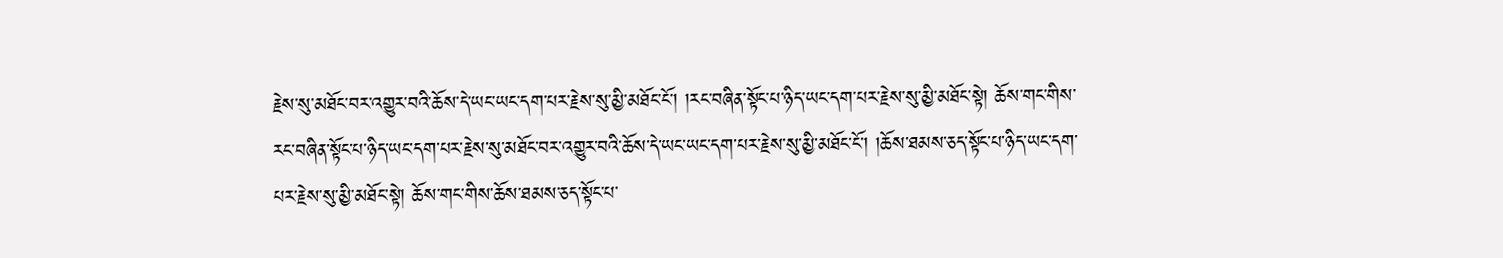རྗེས་སུ་མཐོང་བར་འགྱུར་བའི་ཆོས་དེ་ཡང་ཡང་དག་པར་རྗེས་སུ་མྱི་མཐོང་ངོ་། །རང་བཞིན་སྟོང་པ་ཉིད་ཡང་དག་པར་རྗེས་སུ་མྱི་མཐོང་སྟེ། ཆོས་གང་གིས་རང་བཞིན་སྟོང་པ་ཉིད་ཡང་དག་པར་རྗེས་སུ་མཐོང་བར་འགྱུར་བའི་ཆོས་དེ་ཡང་ཡང་དག་པར་རྗེས་སུ་མྱི་མཐོང་ངོ་། །ཆོས་ཐམས་ཅད་སྟོང་པ་ཉིད་ཡང་དག་པར་རྗེས་སུ་མྱི་མཐོང་སྟེ། ཆོས་གང་གིས་ཆོས་ཐམས་ཅད་སྟོང་པ་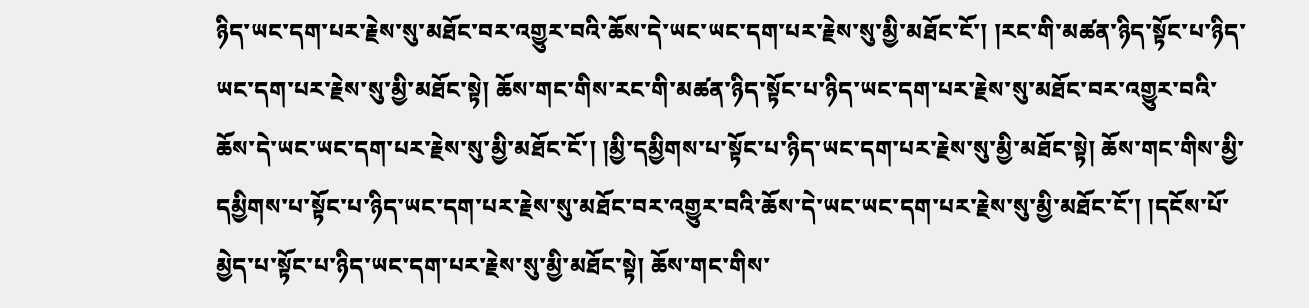ཉིད་ཡང་དག་པར་རྗེས་སུ་མཐོང་བར་འགྱུར་བའི་ཆོས་དེ་ཡང་ཡང་དག་པར་རྗེས་སུ་མྱི་མཐོང་ངོ་། །རང་གི་མཚན་ཉིད་སྟོང་པ་ཉིད་ཡང་དག་པར་རྗེས་སུ་མྱི་མཐོང་སྟེ། ཆོས་གང་གིས་རང་གི་མཚན་ཉིད་སྟོང་པ་ཉིད་ཡང་དག་པར་རྗེས་སུ་མཐོང་བར་འགྱུར་བའི་ཆོས་དེ་ཡང་ཡང་དག་པར་རྗེས་སུ་མྱི་མཐོང་ངོ་། །མྱི་དམྱིགས་པ་སྟོང་པ་ཉིད་ཡང་དག་པར་རྗེས་སུ་མྱི་མཐོང་སྟེ། ཆོས་གང་གིས་མྱི་དམྱིགས་པ་སྟོང་པ་ཉིད་ཡང་དག་པར་རྗེས་སུ་མཐོང་བར་འགྱུར་བའི་ཆོས་དེ་ཡང་ཡང་དག་པར་རྗེས་སུ་མྱི་མཐོང་ངོ་། །དངོས་པོ་མྱེད་པ་སྟོང་པ་ཉིད་ཡང་དག་པར་རྗེས་སུ་མྱི་མཐོང་སྟེ། ཆོས་གང་གིས་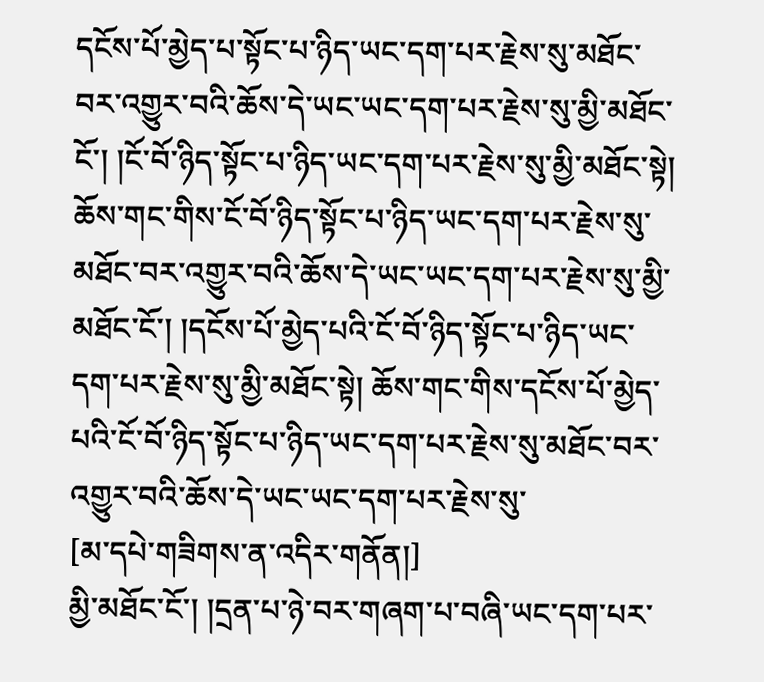དངོས་པོ་མྱེད་པ་སྟོང་པ་ཉིད་ཡང་དག་པར་རྗེས་སུ་མཐོང་བར་འགྱུར་བའི་ཆོས་དེ་ཡང་ཡང་དག་པར་རྗེས་སུ་མྱི་མཐོང་ངོ་། །ངོ་བོ་ཉིད་སྟོང་པ་ཉིད་ཡང་དག་པར་རྗེས་སུ་མྱི་མཐོང་སྟེ། ཆོས་གང་གིས་ངོ་བོ་ཉིད་སྟོང་པ་ཉིད་ཡང་དག་པར་རྗེས་སུ་མཐོང་བར་འགྱུར་བའི་ཆོས་དེ་ཡང་ཡང་དག་པར་རྗེས་སུ་མྱི་མཐོང་ངོ་། །དངོས་པོ་མྱེད་པའི་ངོ་བོ་ཉིད་སྟོང་པ་ཉིད་ཡང་དག་པར་རྗེས་སུ་མྱི་མཐོང་སྟེ། ཆོས་གང་གིས་དངོས་པོ་མྱེད་པའི་ངོ་བོ་ཉིད་སྟོང་པ་ཉིད་ཡང་དག་པར་རྗེས་སུ་མཐོང་བར་འགྱུར་བའི་ཆོས་དེ་ཡང་ཡང་དག་པར་རྗེས་སུ་
[མ་དཔེ་གཟིགས་ན་འདིར་གནོན།]
མྱི་མཐོང་ངོ་། །དྲན་པ་ཉེ་བར་གཞག་པ་བཞི་ཡང་དག་པར་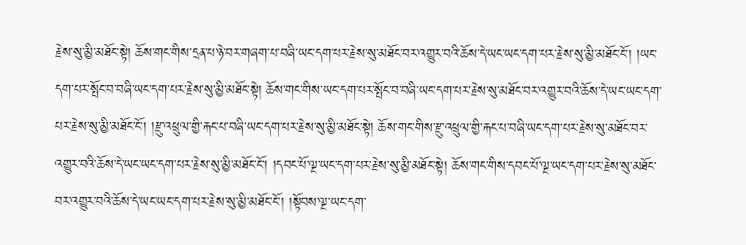རྗེས་སུ་མྱི་མཐོང་སྟེ། ཆོས་གང་གིས་དྲན་པ་ཉེ་བར་གཞག་པ་བཞི་ཡང་དག་པར་རྗེས་སུ་མཐོང་བར་འགྱུར་བའི་ཆོས་དེ་ཡང་ཡང་དག་པར་རྗེས་སུ་མྱི་མཐོང་ངོ་། །ཡང་དག་པར་སྤོང་བ་བཞི་ཡང་དག་པར་རྗེས་སུ་མྱི་མཐོང་སྟེ། ཆོས་གང་གིས་ཡང་དག་པར་སྤོང་བ་བཞི་ཡང་དག་པར་རྗེས་སུ་མཐོང་བར་འགྱུར་བའི་ཆོས་དེ་ཡང་ཡང་དག་པར་རྗེས་སུ་མྱི་མཐོང་ངོ་། །རྫུ་འཕྲུལ་གྱི་རྐང་པ་བཞི་ཡང་དག་པར་རྗེས་སུ་མྱི་མཐོང་སྟེ། ཆོས་གང་གིས་རྫུ་འཕྲུལ་གྱི་རྐང་པ་བཞི་ཡང་དག་པར་རྗེས་སུ་མཐོང་བར་འགྱུར་བའི་ཆོས་དེ་ཡང་ཡང་དག་པར་རྗེས་སུ་མྱི་མཐོང་ངོ་། །དབང་པོ་ལྔ་ཡང་དག་པར་རྗེས་སུ་མྱི་མཐོང་སྟེ། ཆོས་གང་གིས་དབང་པོ་ལྔ་ཡང་དག་པར་རྗེས་སུ་མཐོང་བར་འགྱུར་བའི་ཆོས་དེ་ཡང་ཡང་དག་པར་རྗེས་སུ་མྱི་མཐོང་ངོ་། །སྟོབས་ལྔ་ཡང་དག་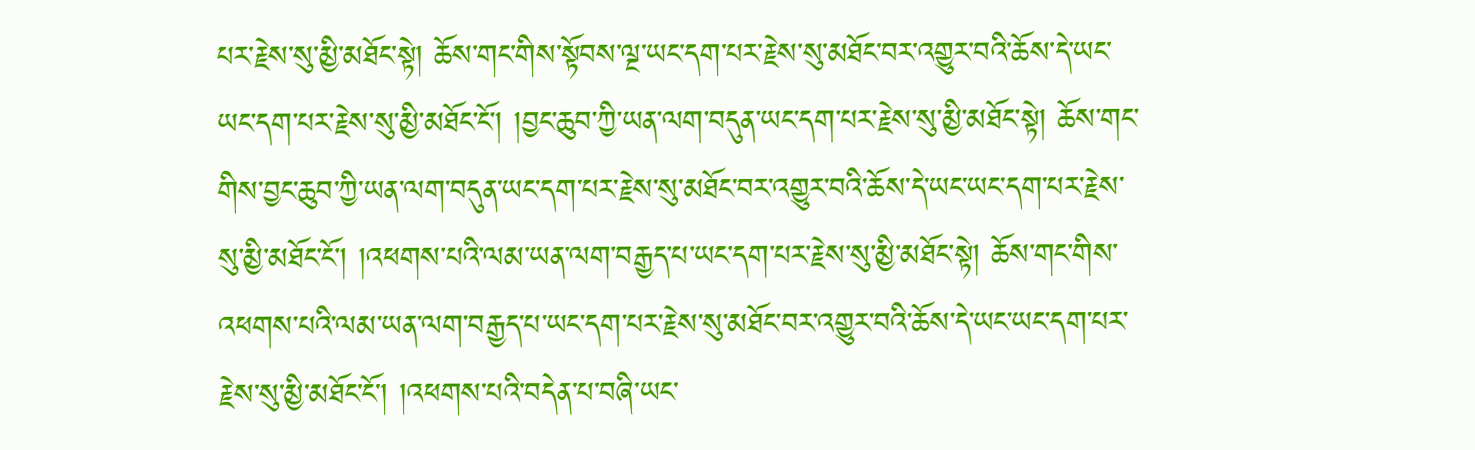པར་རྗེས་སུ་མྱི་མཐོང་སྟེ། ཆོས་གང་གིས་སྟོབས་ལྔ་ཡང་དག་པར་རྗེས་སུ་མཐོང་བར་འགྱུར་བའི་ཆོས་དེ་ཡང་ཡང་དག་པར་རྗེས་སུ་མྱི་མཐོང་ངོ་། །བྱང་ཆུབ་ཀྱི་ཡན་ལག་བདུན་ཡང་དག་པར་རྗེས་སུ་མྱི་མཐོང་སྟེ། ཆོས་གང་གིས་བྱང་ཆུབ་ཀྱི་ཡན་ལག་བདུན་ཡང་དག་པར་རྗེས་སུ་མཐོང་བར་འགྱུར་བའི་ཆོས་དེ་ཡང་ཡང་དག་པར་རྗེས་སུ་མྱི་མཐོང་ངོ་། །འཕགས་པའི་ལམ་ཡན་ལག་བརྒྱད་པ་ཡང་དག་པར་རྗེས་སུ་མྱི་མཐོང་སྟེ། ཆོས་གང་གིས་འཕགས་པའི་ལམ་ཡན་ལག་བརྒྱད་པ་ཡང་དག་པར་རྗེས་སུ་མཐོང་བར་འགྱུར་བའི་ཆོས་དེ་ཡང་ཡང་དག་པར་རྗེས་སུ་མྱི་མཐོང་ངོ་། །འཕགས་པའི་བདེན་པ་བཞི་ཡང་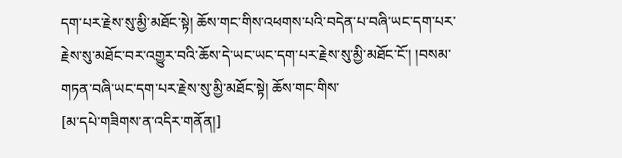དག་པར་རྗེས་སུ་མྱི་མཐོང་སྟེ། ཆོས་གང་གིས་འཕགས་པའི་བདེན་པ་བཞི་ཡང་དག་པར་རྗེས་སུ་མཐོང་བར་འགྱུར་བའི་ཆོས་དེ་ཡང་ཡང་དག་པར་རྗེས་སུ་མྱི་མཐོང་ངོ་། །བསམ་གཏན་བཞི་ཡང་དག་པར་རྗེས་སུ་མྱི་མཐོང་སྟེ། ཆོས་གང་གིས་
[མ་དཔེ་གཟིགས་ན་འདིར་གནོན།]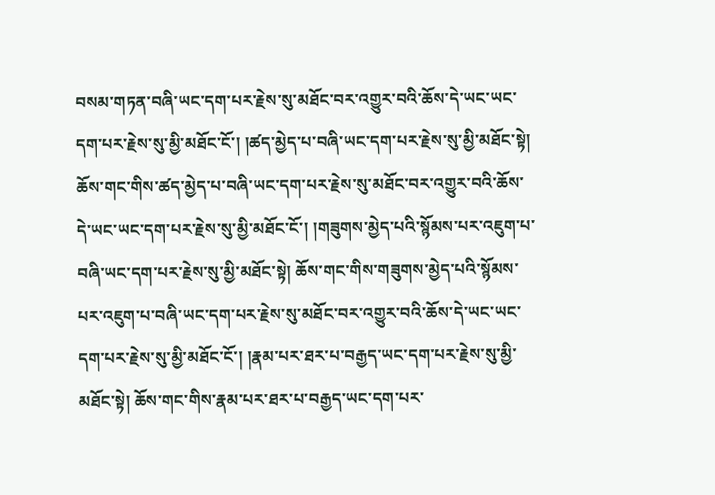བསམ་གཏན་བཞི་ཡང་དག་པར་རྗེས་སུ་མཐོང་བར་འགྱུར་བའི་ཆོས་དེ་ཡང་ཡང་དག་པར་རྗེས་སུ་མྱི་མཐོང་ངོ་། །ཚད་མྱེད་པ་བཞི་ཡང་དག་པར་རྗེས་སུ་མྱི་མཐོང་སྟེ། ཆོས་གང་གིས་ཚད་མྱེད་པ་བཞི་ཡང་དག་པར་རྗེས་སུ་མཐོང་བར་འགྱུར་བའི་ཆོས་དེ་ཡང་ཡང་དག་པར་རྗེས་སུ་མྱི་མཐོང་ངོ་། །གཟུགས་མྱེད་པའི་སྙོམས་པར་འཇུག་པ་བཞི་ཡང་དག་པར་རྗེས་སུ་མྱི་མཐོང་སྟེ། ཆོས་གང་གིས་གཟུགས་མྱེད་པའི་སྙོམས་པར་འཇུག་པ་བཞི་ཡང་དག་པར་རྗེས་སུ་མཐོང་བར་འགྱུར་བའི་ཆོས་དེ་ཡང་ཡང་དག་པར་རྗེས་སུ་མྱི་མཐོང་ངོ་། །རྣམ་པར་ཐར་པ་བརྒྱད་ཡང་དག་པར་རྗེས་སུ་མྱི་མཐོང་སྟེ། ཆོས་གང་གིས་རྣམ་པར་ཐར་པ་བརྒྱད་ཡང་དག་པར་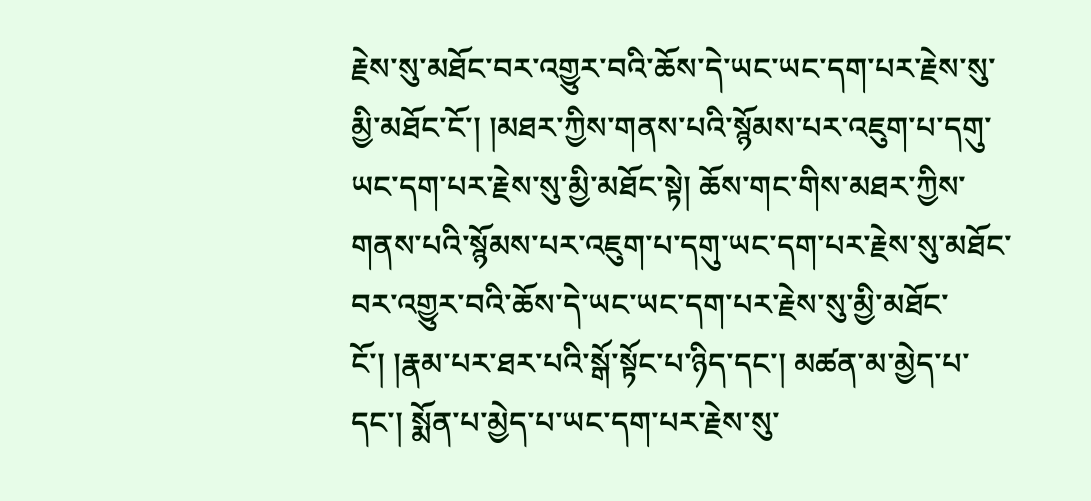རྗེས་སུ་མཐོང་བར་འགྱུར་བའི་ཆོས་དེ་ཡང་ཡང་དག་པར་རྗེས་སུ་མྱི་མཐོང་ངོ་། །མཐར་ཀྱིས་གནས་པའི་སྙོམས་པར་འཇུག་པ་དགུ་ཡང་དག་པར་རྗེས་སུ་མྱི་མཐོང་སྟེ། ཆོས་གང་གིས་མཐར་ཀྱིས་གནས་པའི་སྙོམས་པར་འཇུག་པ་དགུ་ཡང་དག་པར་རྗེས་སུ་མཐོང་བར་འགྱུར་བའི་ཆོས་དེ་ཡང་ཡང་དག་པར་རྗེས་སུ་མྱི་མཐོང་ངོ་། །རྣམ་པར་ཐར་པའི་སྒོ་སྟོང་པ་ཉིད་དང་། མཚན་མ་མྱེད་པ་དང་། སྨོན་པ་མྱེད་པ་ཡང་དག་པར་རྗེས་སུ་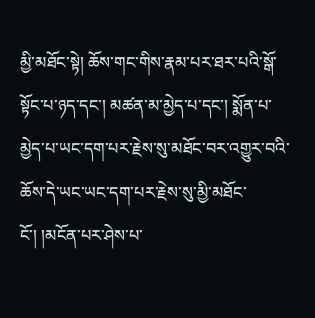མྱི་མཐོང་སྟེ། ཆོས་གང་གིས་རྣམ་པར་ཐར་པའི་སྒོ་སྟོང་པ་ཉད་དང་། མཚན་མ་མྱེད་པ་དང་། སྨོན་པ་མྱེད་པ་ཡང་དག་པར་རྗེས་སུ་མཐོང་བར་འགྱུར་བའི་ཆོས་དེ་ཡང་ཡང་དག་པར་རྗེས་སུ་མྱི་མཐོང་ངོ་། །མངོན་པར་ཤེས་པ་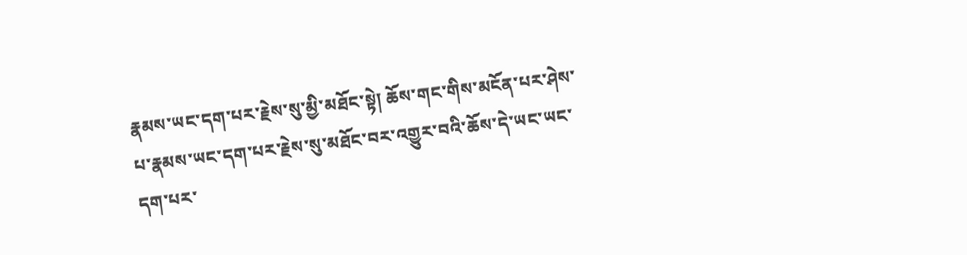རྣམས་ཡང་དག་པར་རྗེས་སུ་མྱི་མཐོང་སྟེ། ཆོས་གང་གིས་མངོན་པར་ཤེས་པ་རྣམས་ཡང་དག་པར་རྗེས་སུ་མཐོང་བར་འགྱུར་བའི་ཆོས་དེ་ཡང་ཡང་དག་པར་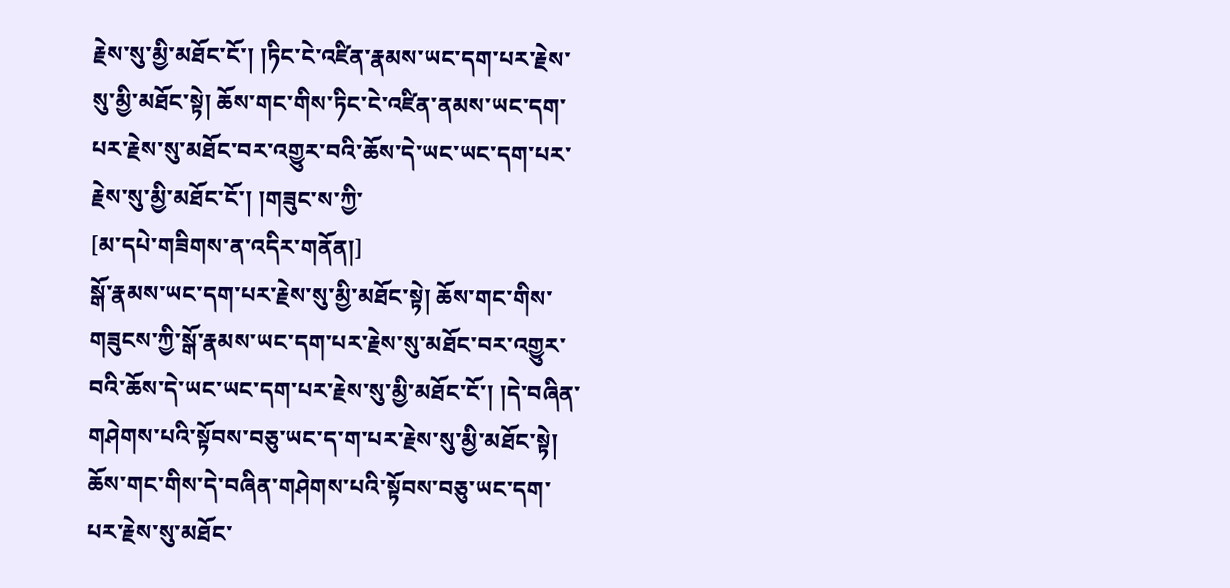རྗེས་སུ་མྱི་མཐོང་ངོ་། །ཏིང་ངེ་འཛིན་རྣམས་ཡང་དག་པར་རྗེས་སུ་མྱི་མཐོང་སྟེ། ཆོས་གང་གིས་ཏིང་ངེ་འཛིན་ནམས་ཡང་དག་པར་རྗེས་སུ་མཐོང་བར་འགྱུར་བའི་ཆོས་དེ་ཡང་ཡང་དག་པར་རྗེས་སུ་མྱི་མཐོང་ངོ་། །གཟུང་ས་ཀྱི་
[མ་དཔེ་གཟིགས་ན་འདིར་གནོན།]
སྒོ་རྣམས་ཡང་དག་པར་རྗེས་སུ་མྱི་མཐོང་སྟེ། ཆོས་གང་གིས་གཟུངས་ཀྱི་སྒོ་རྣམས་ཡང་དག་པར་རྗེས་སུ་མཐོང་བར་འགྱུར་བའི་ཆོས་དེ་ཡང་ཡང་དག་པར་རྗེས་སུ་མྱི་མཐོང་ངོ་། །དེ་བཞིན་གཤེགས་པའི་སྟོབས་བཅུ་ཡང་ད་ག་པར་རྗེས་སུ་མྱི་མཐོང་སྟེ། ཆོས་གང་གིས་དེ་བཞིན་གཤེགས་པའི་སྟོབས་བཅུ་ཡང་དག་པར་རྗེས་སུ་མཐོང་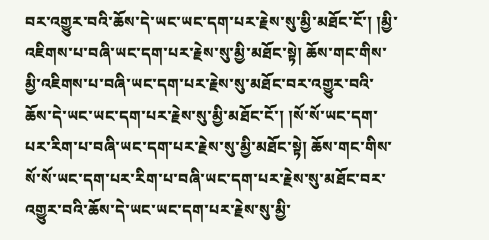བར་འགྱུར་བའི་ཆོས་དེ་ཡང་ཡང་དག་པར་རྗེས་སུ་མྱི་མཐོང་ངོ་། །མྱི་འཇིགས་པ་བཞི་ཡང་དག་པར་རྗེས་སུ་མྱི་མཐོང་སྟེ། ཆོས་གང་གིས་མྱི་འཇིགས་པ་བཞི་ཡང་དག་པར་རྗེས་སུ་མཐོང་བར་འགྱུར་བའི་ཆོས་དེ་ཡང་ཡང་དག་པར་རྗེས་སུ་མྱི་མཐོང་ངོ་། །སོ་སོ་ཡང་དག་པར་རིག་པ་བཞི་ཡང་དག་པར་རྗེས་སུ་མྱི་མཐོང་སྟེ། ཆོས་གང་གིས་སོ་སོ་ཡང་དག་པར་རིག་པ་བཞི་ཡང་དག་པར་རྗེས་སུ་མཐོང་བར་འགྱུར་བའི་ཆོས་དེ་ཡང་ཡང་དག་པར་རྗེས་སུ་མྱི་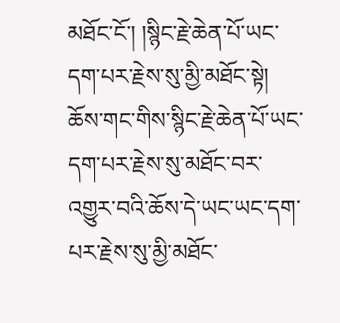མཐོང་ངོ་། །སྙིང་རྗེ་ཆེན་པོ་ཡང་དག་པར་རྗེས་སུ་མྱི་མཐོང་སྟེ། ཆོས་གང་གིས་སྙིང་རྗེ་ཆེན་པོ་ཡང་དག་པར་རྗེས་སུ་མཐོང་བར་འགྱུར་བའི་ཆོས་དེ་ཡང་ཡང་དག་པར་རྗེས་སུ་མྱི་མཐོང་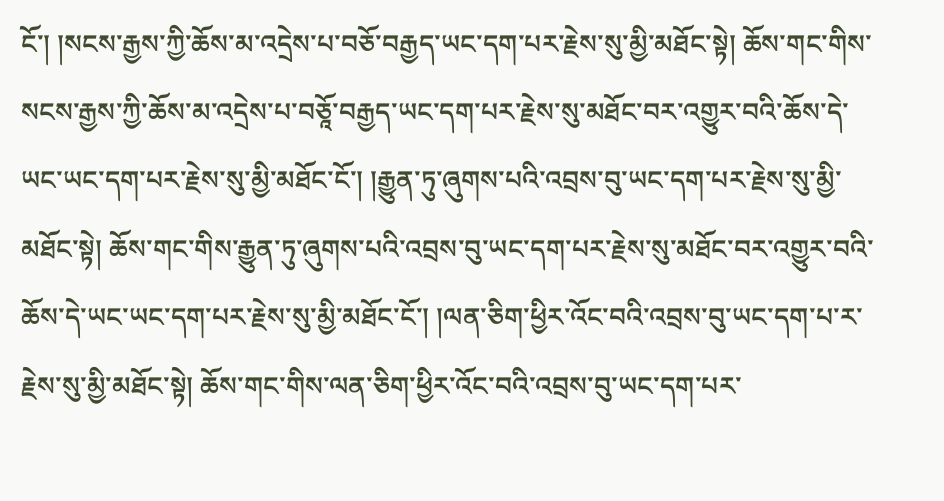ངོ་། །སངས་རྒྱས་ཀྱི་ཆོས་མ་འདྲེས་པ་བཅོ་བརྒྱད་ཡང་དག་པར་རྗེས་སུ་མྱི་མཐོང་སྟེ། ཆོས་གང་གིས་སངས་རྒྱས་ཀྱི་ཆོས་མ་འདྲེས་པ་བཅཱོ་བརྒྱད་ཡང་དག་པར་རྗེས་སུ་མཐོང་བར་འགྱུར་བའི་ཆོས་དེ་ཡང་ཡང་དག་པར་རྗེས་སུ་མྱི་མཐོང་ངོ་། །རྒྱུན་ཏུ་ཞུགས་པའི་འབྲས་བུ་ཡང་དག་པར་རྗེས་སུ་མྱི་མཐོང་སྟེ། ཆོས་གང་གིས་རྒྱུན་ཏུ་ཞུགས་པའི་འབྲས་བུ་ཡང་དག་པར་རྗེས་སུ་མཐོང་བར་འགྱུར་བའི་ཆོས་དེ་ཡང་ཡང་དག་པར་རྗེས་སུ་མྱི་མཐོང་ངོ་། །ལན་ཅིག་ཕྱིར་འོང་བའི་འབྲས་བུ་ཡང་དག་པ་ར་རྗེས་སུ་མྱི་མཐོང་སྟེ། ཆོས་གང་གིས་ལན་ཅིག་ཕྱིར་འོང་བའི་འབྲས་བུ་ཡང་དག་པར་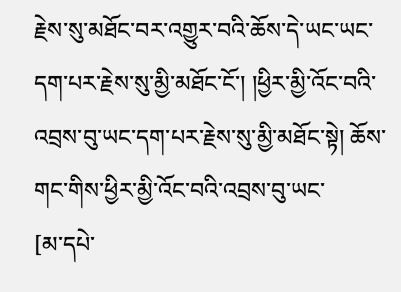རྗེས་སུ་མཐོང་བར་འགྱུར་བའི་ཆོས་དེ་ཡང་ཡང་དག་པར་རྗེས་སུ་མྱི་མཐོང་ངོ་། །ཕྱིར་མྱི་འོང་བའི་འབྲས་བུ་ཡང་དག་པར་རྗེས་སུ་མྱི་མཐོང་སྟེ། ཆོས་གང་གིས་ཕྱིར་མྱི་འོང་བའི་འབྲས་བུ་ཡང་
[མ་དཔེ་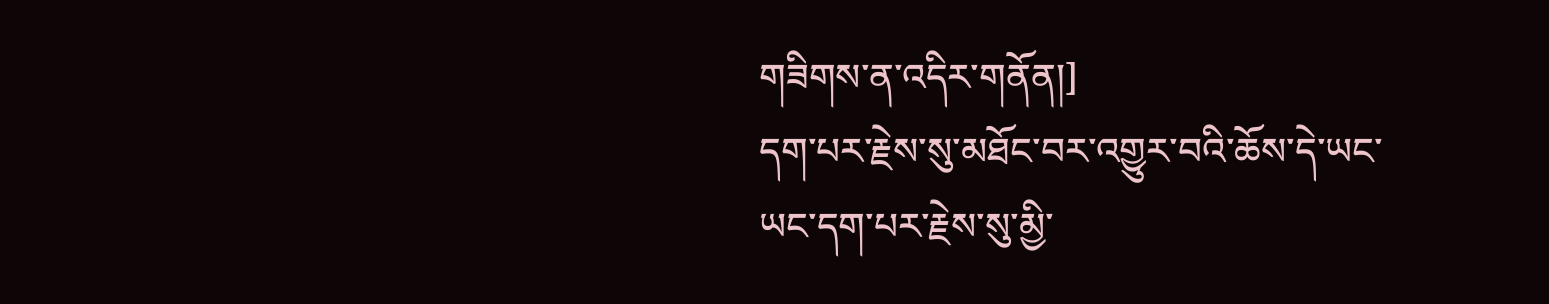གཟིགས་ན་འདིར་གནོན།]
དག་པར་རྗེས་སུ་མཐོང་བར་འགྱུར་བའི་ཆོས་དེ་ཡང་ཡང་དག་པར་རྗེས་སུ་མྱི་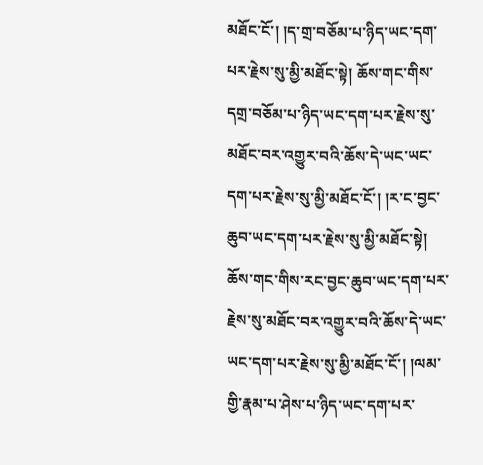མཐོང་ངོ་། །ད་གྲ་བཅོམ་པ་ཉིད་ཡང་དག་པར་རྗེས་སུ་མྱི་མཐོང་སྟེ། ཆོས་གང་གིས་དགྲ་བཅོམ་པ་ཉིད་ཡང་དག་པར་རྗེས་སུ་མཐོང་བར་འགྱུར་བའི་ཆོས་དེ་ཡང་ཡང་དག་པར་རྗེས་སུ་མྱི་མཐོང་ངོ་། །ར་ང་བྱང་ཆུབ་ཡང་དག་པར་རྗེས་སུ་མྱི་མཐོང་སྟེ། ཆོས་གང་གིས་རང་བྱང་ཆུབ་ཡང་དག་པར་རྗེས་སུ་མཐོང་བར་འགྱུར་བའི་ཆོས་དེ་ཡང་ཡང་དག་པར་རྗེས་སུ་མྱི་མཐོང་ངོ་། །ལམ་གྱི་རྣམ་པ་ཤེས་པ་ཉིད་ཡང་དག་པར་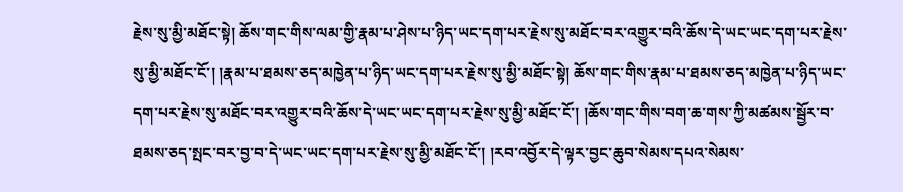རྗེས་སུ་མྱི་མཐོང་སྟེ། ཆོས་གང་གིས་ལམ་གྱི་རྣམ་པ་ཤེས་པ་ཉིད་ཡང་དག་པར་རྗེས་སུ་མཐོང་བར་འགྱུར་བའི་ཆོས་དེ་ཡང་ཡང་དག་པར་རྗེས་སུ་མྱི་མཐོང་ངོ་། །རྣམ་པ་ཐམས་ཅད་མཁྱེན་པ་ཉིད་ཡང་དག་པར་རྗེས་སུ་མྱི་མཐོང་སྟེ། ཆོས་གང་གིས་རྣམ་པ་ཐམས་ཅད་མཁྱེན་པ་ཉིད་ཡང་དག་པར་རྗེས་སུ་མཐོང་བར་འགྱུར་བའི་ཆོས་དེ་ཡང་ཡང་དག་པར་རྗེས་སུ་མྱི་མཐོང་ངོ་། །ཆོས་གང་གིས་བག་ཆ་གས་ཀྱི་མཚམས་སྦྱོར་བ་ཐམས་ཅད་སྤང་བར་བྱ་བ་དེ་ཡང་ཡང་དག་པར་རྗེས་སུ་མྱི་མཐོང་ངོ་། །རབ་འབྱོར་དེ་ལྟར་བྱང་ཆུབ་སེམས་དཔའ་སེམས་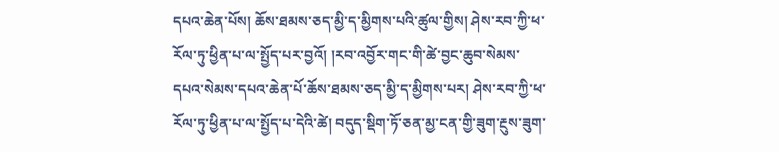དཔའ་ཆེན་པོས། ཆོས་ཐམས་ཅད་མྱི་ད་མྱིགས་པའི་ཚུལ་གྱིས། ཤེས་རབ་ཀྱི་ཕ་རོལ་ཏུ་ཕྱིན་པ་ལ་སྤྱོད་པར་བྱའོ། །རབ་འབྱོར་གང་གི་ཚེ་བྱང་ཆུབ་སེམས་དཔའ་སེམས་དཔའ་ཆེན་པོ་ཆོས་ཐམས་ཅད་མྱི་ད་མྱིགས་པར། ཤེས་རབ་ཀྱི་ཕ་རོལ་ཏུ་ཕྱིན་པ་ལ་སྤྱོད་པ་དེའི་ཚེ། བདུད་སྡིག་ཏོ་ཅན་མྱ་ངན་གྱི་ཟུག་རྔུས་ཟུག་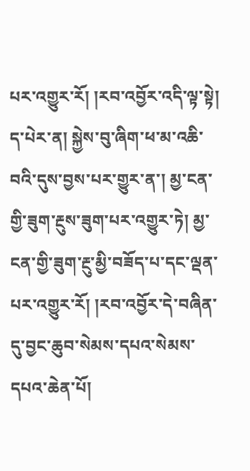པར་འགྱུར་རོ། །རབ་འབྱོར་འདི་ལྟ་སྟེ། ད་པེར་ན། སྐྱེས་བུ་ཞིག་ཕ་མ་འཆི་བའི་དུས་བྱས་པར་གྱུར་ན་། མྱ་ངན་གྱི་ཟུག་རྔུས་ཟུག་པར་འགྱུར་ཏེ། མྱ་ངན་གྱི་ཟུག་རྔུ་མྱི་བཟོད་པ་དང་ལྡན་པར་འགྱུར་རོ། །རབ་འབྱོར་དེ་བཞིན་དུ་བྱང་ཆུབ་སེམས་དཔའ་སེམས་དཔའ་ཆེན་པོ།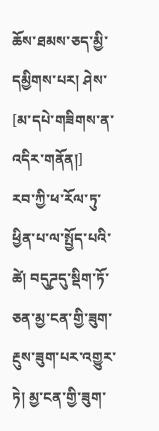ཆོས་ཐམས་ཅད་མྱི་དམྱིགས་པར། ཤེས་
[མ་དཔེ་གཟིགས་ན་འདིར་གནོན།]
རབ་ཀྱི་ཕ་རོལ་ཏུ་ཕྱིན་པ་ལ་སྤྱོད་པའི་ཚེ། བདུཌྭདུ་སྡིག་ཏོ་ཅན་མྱ་ངན་གྱི་ཟུག་རྔུས་ཟུག་པར་འགྱུར་ཏེ། མྱ་ངན་གྱི་ཟུག་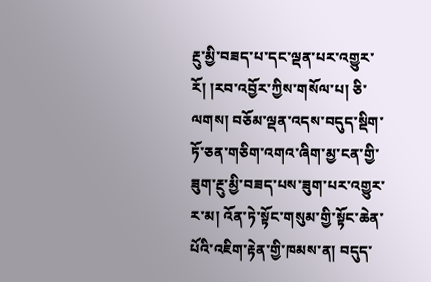རྔུ་མྱི་བཟད་པ་དང་ལྡན་པར་འགྱུར་རོ། །རབ་འབྱོར་ཀྱིས་གསོལ་པ། ཅི་ལགས། བཅོམ་ལྡན་འདས་བདུད་སྡིག་ཏོ་ཅན་གཅིག་འགའ་ཞིག་མྱ་ངན་གྱི་ཟུག་རྔུ་མྱི་བཟད་པས་ཟུག་པར་འགྱུར་ར་མ། འོན་ཏེ་སྟོང་གསུམ་གྱི་སྟོང་ཆེན་པོའི་འཇིག་རྟེན་གྱི་ཁམས་ན། བདུད་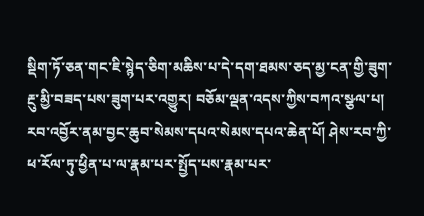སྡིག་ཏོ་ཅན་གང་ཇི་སྙེད་ཅིག་མཆིས་པ་དེ་དག་ཐམས་ཅད་མྱ་ངན་གྱི་ཟུག་རྔུ་མྱི་བཟད་པས་ཟུག་པར་འགྱུར། བཅོམ་ལྡན་འདས་ཀྱིས་བཀའ་སྩལ་པ། རབ་འབྱོར་ནམ་བྱང་ཆུབ་སེམས་དཔའ་སེམས་དཔའ་ཆེན་པོ། ཤེས་རབ་ཀྱི་ཕ་རོལ་ཏུ་ཕྱིན་པ་ལ་རྣམ་པར་སྤྱོད་པས་རྣམ་པར་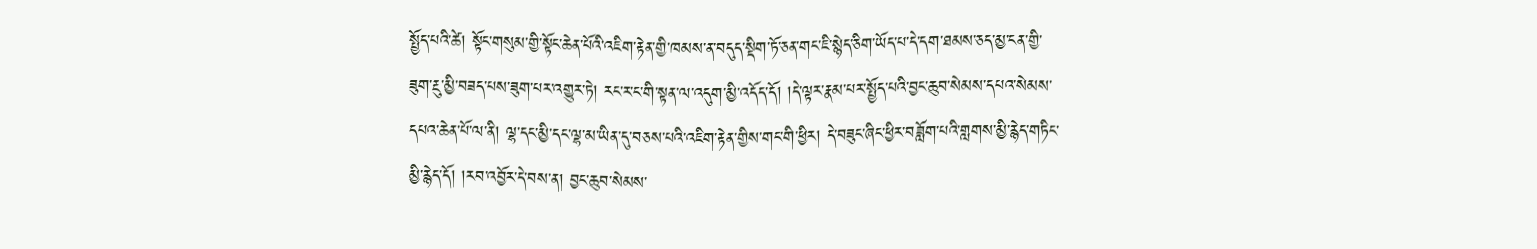སྤྱོད་པའི་ཚེ། སྟོང་གསུམ་གྱི་སྟོང་ཆེན་པོའི་འཇིག་རྟེན་གྱི་ཁམས་ན་བདུད་སྡིག་ཏོ་ཅན་གང་ཇི་སྙེད་ཅིག་ཡོད་པ་དེ་དག་ཐམས་ཅད་མྱ་ངན་གྱི་ཟུག་རྔུ་མྱི་བཟད་པས་ཟུག་པར་འགྱུར་ཏེ། རང་ར་ང་གི་སྟན་ལ་འདུག་མྱི་འདོད་དོ། །དེ་ལྟར་རྣམ་པར་སྤྱོད་པའི་བྱང་ཆུབ་སེམས་དཔའ་སེམས་དཔའ་ཆེན་པོ་ལ་ནི། ལྷ་དང་མྱི་དང་ལྷ་མ་ཡིན་དུ་བཅས་པའི་འཇིག་རྟེན་གྱིས་གང་གི་ཕྱིར། དེ་བཟུང་ཞིང་ཕྱིར་བཟློག་པའི་གླགས་མྱི་རྙེད་གཏིང་མྱི་རྙེད་དོ། །རབ་འབྱོར་དེ་བས་ན། བྱང་ཆུབ་སེམས་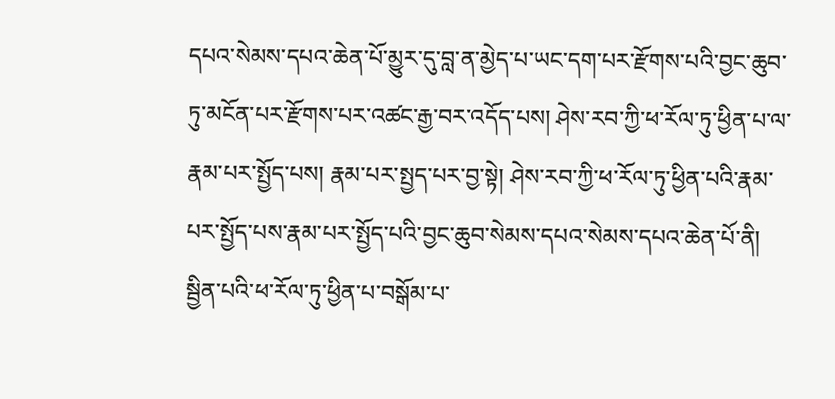དཔའ་སེམས་དཔའ་ཆེན་པོ་མྱུར་དུ་བླ་ན་མྱེད་པ་ཡང་དག་པར་རྫོགས་པའི་བྱང་ཆུབ་ཏུ་མངོན་པར་རྫོགས་པར་འཚང་རྒྱ་བར་འདོད་པས། ཤེས་རབ་ཀྱི་ཕ་རོལ་ཏུ་ཕྱིན་པ་ལ་རྣམ་པར་སྤྱོད་པས། རྣམ་པར་སྤྱད་པར་བྱ་སྟེ། ཤེས་རབ་ཀྱི་ཕ་རོལ་ཏུ་ཕྱིན་པའི་རྣམ་པར་སྤྱོད་པས་རྣམ་པར་སྤྱོད་པའི་བྱང་ཆུབ་སེམས་དཔའ་སེམས་དཔའ་ཆེན་པོ་ནི། སྦྱིན་པའི་ཕ་རོལ་ཏུ་ཕྱིན་པ་བསྒོམ་པ་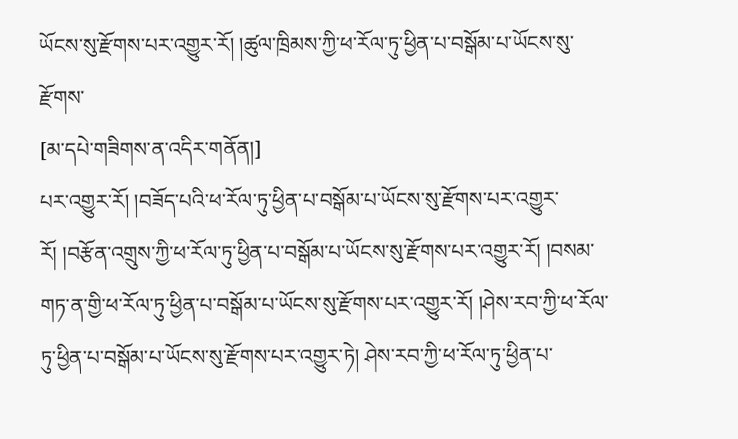ཡོངས་སུ་རྫོགས་པར་འགྱུར་རོ། །ཚུལ་ཁྲིམས་ཀྱི་ཕ་རོལ་ཏུ་ཕྱིན་པ་བསྒོམ་པ་ཡོངས་སུ་རྫོགས་
[མ་དཔེ་གཟིགས་ན་འདིར་གནོན།]
པར་འགྱུར་རོ། །བཟོད་པའི་ཕ་རོལ་ཏུ་ཕྱིན་པ་བསྒོམ་པ་ཡོངས་སུ་རྫོགས་པར་འགྱུར་རོ། །བརྩོན་འགྲུས་ཀྱི་ཕ་རོལ་ཏུ་ཕྱིན་པ་བསྒོམ་པ་ཡོངས་སུ་རྫོགས་པར་འགྱུར་རོ། །བསམ་གཏ་ན་གྱི་ཕ་རོལ་ཏུ་ཕྱིན་པ་བསྒོམ་པ་ཡོངས་སུ་རྫོགས་པར་འགྱུར་རོ། །ཤེས་རབ་ཀྱི་ཕ་རོལ་ཏུ་ཕྱིན་པ་བསྒོམ་པ་ཡོངས་སུ་རྫོགས་པར་འགྱུར་ཏེ། ཤེས་རབ་ཀྱི་ཕ་རོལ་ཏུ་ཕྱིན་པ་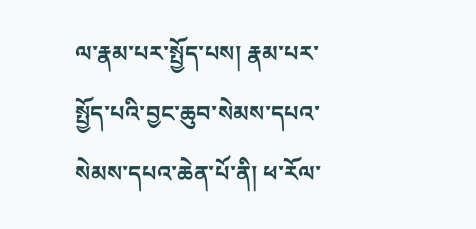ལ་རྣམ་པར་སྤྱོད་པས། རྣམ་པར་སྤྱོད་པའི་བྱང་ཆུབ་སེམས་དཔའ་སེམས་དཔའ་ཆེན་པོ་ནི། ཕ་རོལ་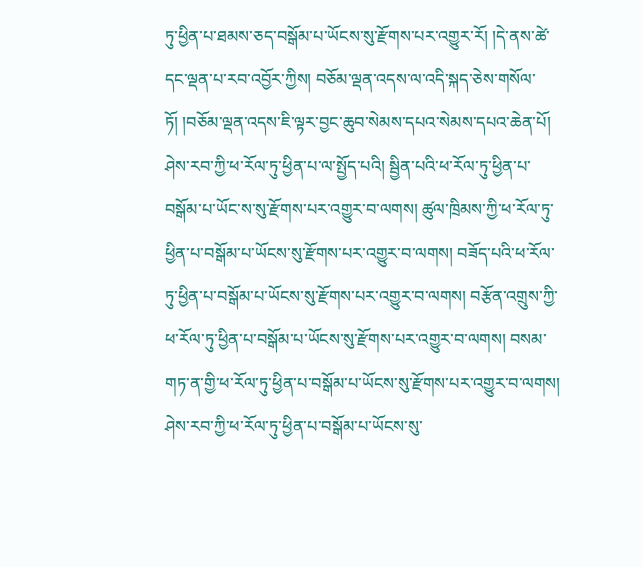ཏུ་ཕྱིན་པ་ཐམས་ཅད་བསྒོམ་པ་ཡོངས་སུ་རྫོགས་པར་འགྱུར་རོ། །དེ་ནས་ཚེ་དང་ལྡན་པ་རབ་འབྱོར་ཀྱིས། བཅོམ་ལྡན་འདས་ལ་འདི་སྐད་ཅེས་གསོལ་ཏོ། །བཅོམ་ལྡན་འདས་ཇི་ལྟར་བྱང་ཆུབ་སེམས་དཔའ་སེམས་དཔའ་ཆེན་པོ། ཤེས་རབ་ཀྱི་ཕ་རོལ་ཏུ་ཕྱིན་པ་ལ་སྤྱོད་པའི། སྦྱིན་པའི་ཕ་རོལ་ཏུ་ཕྱིན་པ་བསྒོམ་པ་ཡོང་ས་སུ་རྫོགས་པར་འགྱུར་བ་ལགས། ཚུལ་ཁྲིམས་ཀྱི་ཕ་རོལ་ཏུ་ཕྱིན་པ་བསྒོམ་པ་ཡོངས་སུ་རྫོགས་པར་འགྱུར་བ་ལགས། བཟོད་པའི་ཕ་རོལ་ཏུ་ཕྱིན་པ་བསྒོམ་པ་ཡོངས་སུ་རྫོགས་པར་འགྱུར་བ་ལགས། བརྩོན་འགྲུས་ཀྱི་ཕ་རོལ་ཏུ་ཕྱིན་པ་བསྒོམ་པ་ཡོངས་སུ་རྫོགས་པར་འགྱུར་བ་ལགས། བསམ་གཏ་ན་གྱི་ཕ་རོལ་ཏུ་ཕྱིན་པ་བསྒོམ་པ་ཡོངས་སུ་རྫོགས་པར་འགྱུར་བ་ལགས། ཤེས་རབ་ཀྱི་ཕ་རོལ་ཏུ་ཕྱིན་པ་བསྒོམ་པ་ཡོངས་སུ་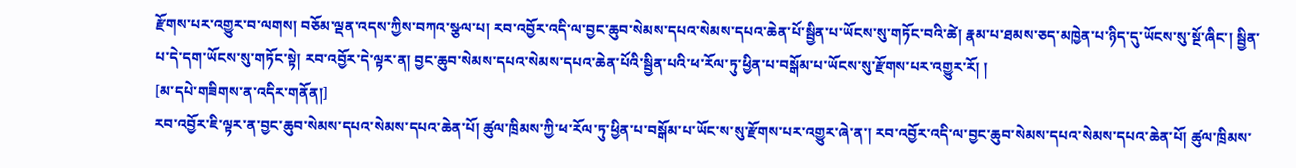རྫོགས་པར་འགྱུར་བ་ལགས། བཅོམ་ལྡན་འདས་ཀྱིས་བཀའ་སྩལ་པ། རབ་འབྱོར་འདི་ལ་བྱང་ཆུབ་སེམས་དཔའ་སེམས་དཔའ་ཆེན་པོ་སྦྱིན་པ་ཡོངས་སུ་གཏོང་བའི་ཚེ། རྣམ་པ་ཐམས་ཅད་མཁྱེན་པ་ཉིད་དུ་ཡོངས་སུ་སྔོ་ཞིང་། སྦྱིན་པ་དེ་དག་ཡོངས་སུ་གཏོང་སྟེ། རབ་འབྱོར་དེ་ལྟར་ན། བྱང་ཆུབ་སེམས་དཔའ་སེམས་དཔའ་ཆེན་པོའི་སྦྱིན་པའི་ཕ་རོལ་ཏུ་ཕྱིན་པ་བསྒོམ་པ་ཡོངས་སུ་རྫོགས་པར་འགྱུར་རོ། །
[མ་དཔེ་གཟིགས་ན་འདིར་གནོན།]
རབ་འབྱོར་ཇི་ལྟར་ན་བྱང་ཆུབ་སེམས་དཔའ་སེམས་དཔའ་ཆེན་པོ། ཚུལ་ཁྲིམས་ཀྱི་ཕ་རོལ་ཏུ་ཕྱིན་པ་བསྒོམ་པ་ཡོང་ས་སུ་རྫོགས་པར་འགྱུར་ཞེ་ན་། རབ་འབྱོར་འདི་ལ་བྱང་ཆུབ་སེམས་དཔའ་སེམས་དཔའ་ཆེན་པོ། ཚུལ་ཁྲིམས་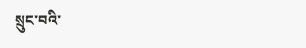སྲུང་བའི་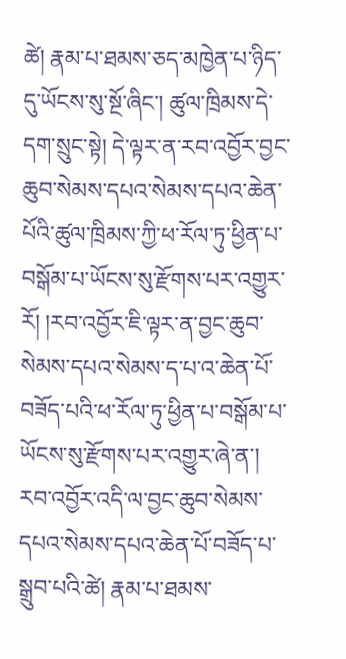ཚེ། རྣམ་པ་ཐམས་ཅད་མཁྱེན་པ་ཉིད་དུ་ཡོངས་སུ་སྔོ་ཞིང་། ཚུལ་ཁྲིམས་དེ་དག་སྲུང་སྟེ། དེ་ལྟར་ན་རབ་འབྱོར་བྱང་ཆུབ་སེམས་དཔའ་སེམས་དཔའ་ཆེན་པོའི་ཚུལ་ཁྲིམས་ཀྱི་ཕ་རོལ་ཏུ་ཕྱིན་པ་བསྒོམ་པ་ཡོངས་སུ་རྫོགས་པར་འགྱུར་རོ། །རབ་འབྱོར་ཇི་ལྟར་ན་བྱང་ཆུབ་སེམས་དཔའ་སེམས་ད་པ་འ་ཆེན་པོ་བཟོད་པའི་ཕ་རོལ་ཏུ་ཕྱིན་པ་བསྒོམ་པ་ཡོངས་སུ་རྫོགས་པར་འགྱུར་ཞེ་ན་། རབ་འབྱོར་འདི་ལ་བྱང་ཆུབ་སེམས་དཔའ་སེམས་དཔའ་ཆེན་པོ་བཟོད་པ་སྒྲུབ་པའི་ཚེ། རྣམ་པ་ཐམས་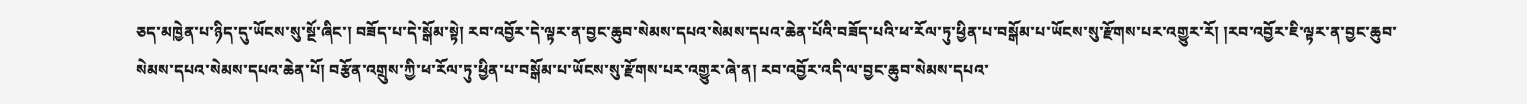ཅད་མཁྱེན་པ་ཉིད་དུ་ཡོངས་སུ་སྔོ་ཞིང་། བཟོད་པ་དེ་སྒོམ་སྟེ། རབ་འབྱོར་དེ་ལྟར་ན་བྱང་ཆུབ་སེམས་དཔའ་སེམས་དཔའ་ཆེན་པོའི་བཟོད་པའི་ཕ་རོལ་ཏུ་ཕྱིན་པ་བསྒོམ་པ་ཡོངས་སུ་རྫོགས་པར་འགྱུར་རོ། །རབ་འབྱོར་ཇི་ལྟར་ན་བྱང་ཆུབ་སེམས་དཔའ་སེམས་དཔའ་ཆེན་པོ། བརྩོན་འགྲུས་ཀྱི་ཕ་རོལ་ཏུ་ཕྱིན་པ་བསྒོམ་པ་ཡོངས་སུ་རྫོགས་པར་འགྱུར་ཞེ་ན། རབ་འབྱོར་འདི་ལ་བྱང་ཆུབ་སེམས་དཔའ་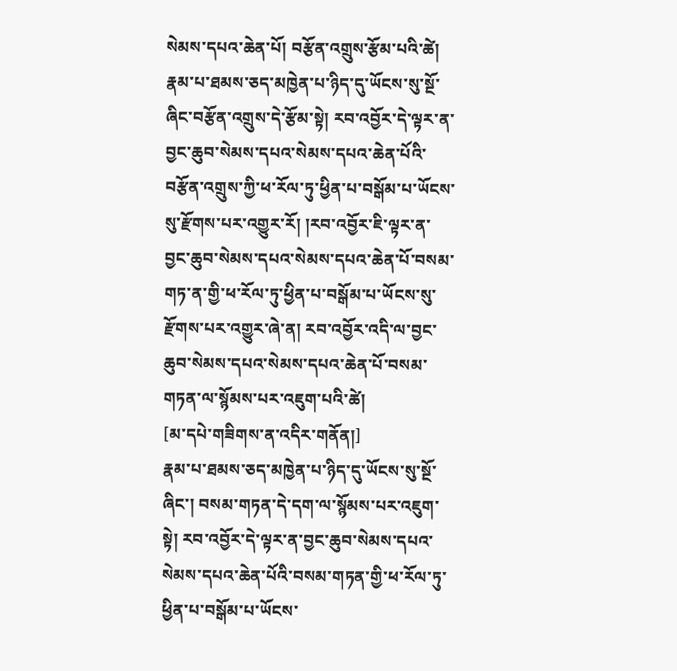སེམས་དཔའ་ཆེན་པོ། བརྩོན་འགྲུས་རྩོམ་པའི་ཚེ། རྣམ་པ་ཐམས་ཅད་མཁྱེན་པ་ཉིད་དུ་ཡོངས་སུ་སྔོ་ཞིང་བརྩོན་འགྲུས་དེ་རྩོམ་སྟེ། རབ་འབྱོར་དེ་ལྟར་ན་བྱང་ཆུབ་སེམས་དཔའ་སེམས་དཔའ་ཆེན་པོའི་བརྩོན་འགྲུས་ཀྱི་ཕ་རོལ་ཏུ་ཕྱིན་པ་བསྒོམ་པ་ཡོངས་སུ་རྫོགས་པར་འགྱུར་རོ། །རབ་འབྱོར་ཇི་ལྟར་ན་བྱང་ཆུབ་སེམས་དཔའ་སེམས་དཔའ་ཆེན་པོ་བསམ་གཏ་ན་གྱི་ཕ་རོལ་ཏུ་ཕྱིན་པ་བསྒོམ་པ་ཡོངས་སུ་རྫོགས་པར་འགྱུར་ཞེ་ན། རབ་འབྱོར་འདི་ལ་བྱང་ཆུབ་སེམས་དཔའ་སེམས་དཔའ་ཆེན་པོ་བསམ་གཏན་ལ་སྙོམས་པར་འཇུག་པའི་ཚེ།
[མ་དཔེ་གཟིགས་ན་འདིར་གནོན།]
རྣམ་པ་ཐམས་ཅད་མཁྱེན་པ་ཉིད་དུ་ཡོངས་སུ་སྔོ་ཞིང་། བསམ་གཏན་དེ་དག་ལ་སྙོམས་པར་འཇུག་སྟེ། རབ་འབྱོར་དེ་ལྟར་ན་བྱང་ཆུབ་སེམས་དཔའ་སེམས་དཔའ་ཆེན་པོའི་བསམ་གཏན་གྱི་ཕ་རོལ་ཏུ་ཕྱིན་པ་བསྒོམ་པ་ཡོངས་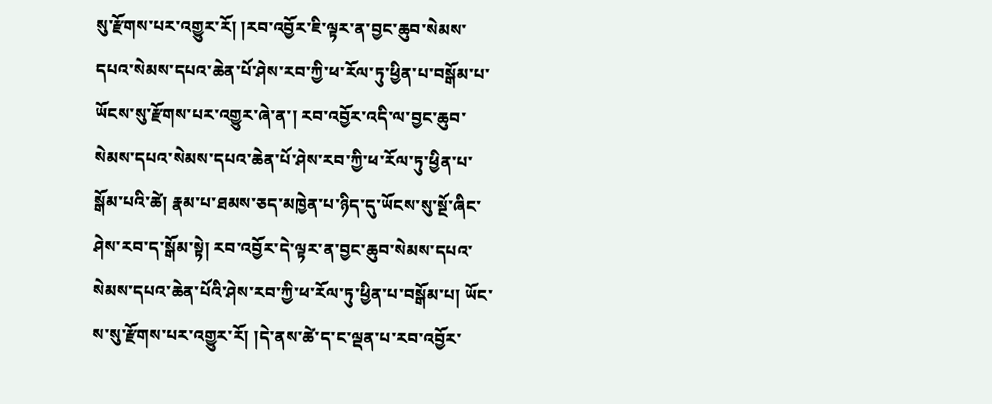སུ་རྫོགས་པར་འགྱུར་རོ། །རབ་འབྱོར་ཇི་ལྟར་ན་བྱང་ཆུབ་སེམས་དཔའ་སེམས་དཔའ་ཆེན་པོ་ཤེས་རབ་ཀྱི་ཕ་རོལ་ཏུ་ཕྱིན་པ་བསྒོམ་པ་ཡོངས་སུ་རྫོགས་པར་འགྱུར་ཞེ་ན་། རབ་འབྱོར་འདི་ལ་བྱང་ཆུབ་སེམས་དཔའ་སེམས་དཔའ་ཆེན་པོ་ཤེས་རབ་ཀྱི་ཕ་རོལ་ཏུ་ཕྱིན་པ་སྒོམ་པའི་ཚེ། རྣམ་པ་ཐམས་ཅད་མཁྱེན་པ་ཉིད་དུ་ཡོངས་སུ་སྔོ་ཞིང་ཤེས་རབ་ད་སྒོམ་སྟེ། རབ་འབྱོར་དེ་ལྟར་ན་བྱང་ཆུབ་སེམས་དཔའ་སེམས་དཔའ་ཆེན་པོའི་ཤེས་རབ་ཀྱི་ཕ་རོལ་ཏུ་ཕྱིན་པ་བསྒོམ་པ། ཡོང་ས་སུ་རྫོགས་པར་འགྱུར་རོ། །དེ་ནས་ཚེ་ད་ང་ལྡན་པ་རབ་འབྱོར་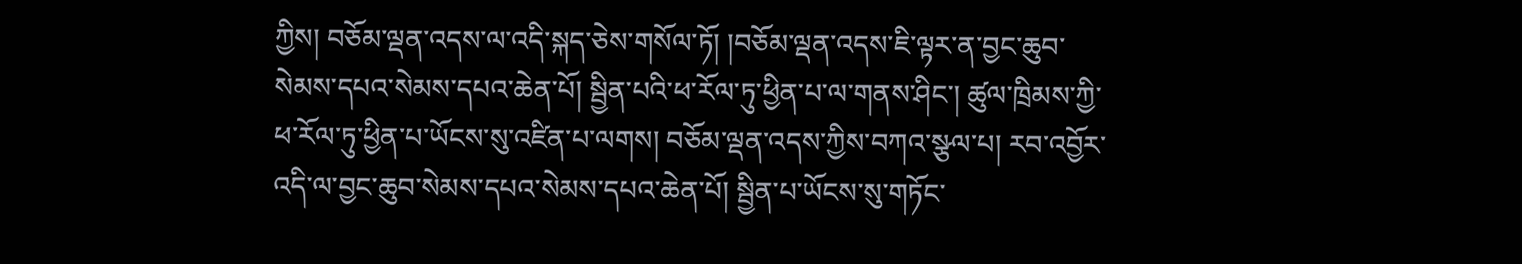ཀྱིས། བཅོམ་ལྡན་འདས་ལ་འདི་སྐད་ཅེས་གསོལ་ཏོ། །བཅོམ་ལྡན་འདས་ཇི་ལྟར་ན་བྱང་ཆུབ་སེམས་དཔའ་སེམས་དཔའ་ཆེན་པོ། སྦྱིན་པའི་ཕ་རོལ་ཏུ་ཕྱིན་པ་ལ་གནས་ཤིང་། ཚུལ་ཁྲིམས་ཀྱི་ཕ་རོལ་ཏུ་ཕྱིན་པ་ཡོངས་སུ་འཛིན་པ་ལགས། བཅོམ་ལྡན་འདས་ཀྱིས་བཀའ་སྩལ་པ། རབ་འབྱོར་འདི་ལ་བྱང་ཆུབ་སེམས་དཔའ་སེམས་དཔའ་ཆེན་པོ། སྦྱིན་པ་ཡོངས་སུ་གཏོང་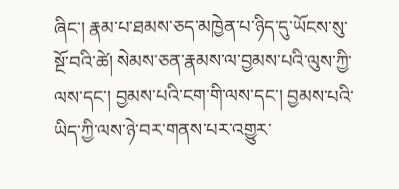ཞིང་། རྣམ་པ་ཐམས་ཅད་མཁྱེན་པ་ཉིད་དུ་ཡོངས་སུ་སྔོ་བའི་ཚེ། སེམས་ཅན་རྣམས་ལ་བྱམས་པའི་ལུས་ཀྱི་ལས་དང་། བྱམས་པའི་ངག་གི་ལས་དང་། བྱམས་པའི་ཡིད་ཀྱི་ལས་ཉེ་བར་གནས་པར་འགྱུར་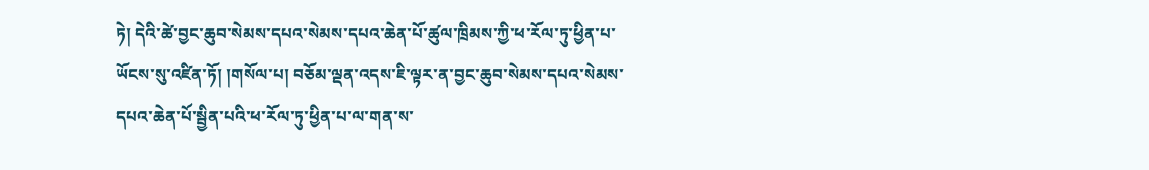ཏེ། དེའི་ཚེ་བྱང་ཆུབ་སེམས་དཔའ་སེམས་དཔའ་ཆེན་པོ་ཚུལ་ཁྲིམས་ཀྱི་ཕ་རོལ་ཏུ་ཕྱིན་པ་ཡོངས་སུ་འཛིན་ཏོ། །གསོལ་པ། བཅོམ་ལྡན་འདས་ཇི་ལྟར་ན་བྱང་ཆུབ་སེམས་དཔའ་སེམས་དཔའ་ཆེན་པོ་སྦྱིན་པའི་ཕ་རོལ་ཏུ་ཕྱིན་པ་ལ་གན་ས་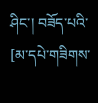ཤིང་། བཟོད་པའི་
[མ་དཔེ་གཟིགས་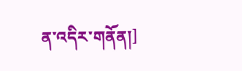ན་འདིར་གནོན།]